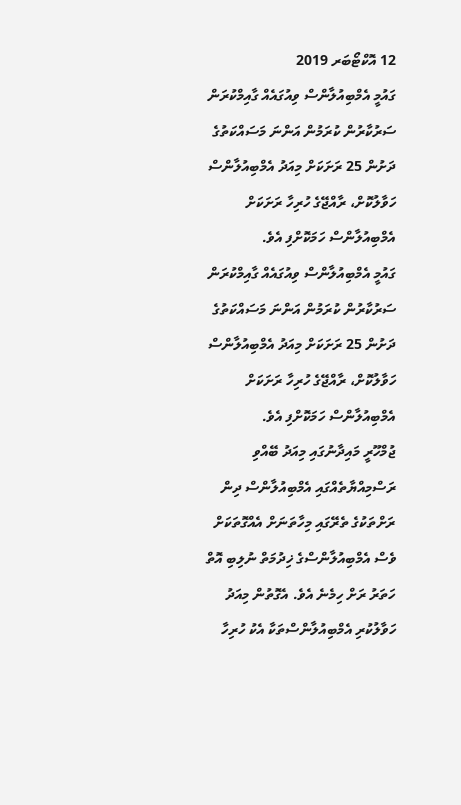12 އޮކްޓޯބަރ 2019
ގައުމީ އެމްބިއުލާންސް ވިއުގައެއް ގާއިމްކުރަން ސަރުކާރުން ކުރަމުން އަންނަ މަސައްކަތުގެ ދަށުން 25 ރަށަކަށް މިއަދު އެމްބިއުލާންސް ހަވާލުކޮށް، ރާއްޖޭގެ ހުރިހާ ރަށަކަށް އެމްބިއުލާންސް ހަމަކޮށްފި އެވެ.
ގައުމީ އެމްބިއުލާންސް ވިއުގައެއް ގާއިމްކުރަން ސަރުކާރުން ކުރަމުން އަންނަ މަސައްކަތުގެ ދަށުން 25 ރަށަކަށް މިއަދު އެމްބިއުލާންސް ހަވާލުކޮށް، ރާއްޖޭގެ ހުރިހާ ރަށަކަށް އެމްބިއުލާންސް ހަމަކޮށްފި އެވެ.
ޖުމްހޫރީ މައިދާނުގައި މިއަދު ބޭއްވި ރަސްމިއްޔާތެއްގައި އެމްބިއުލާންސް ދިން ރަށްތަކުގެ ތެރޭގައި މިހާތަނަށް އެއްގޮތަކަށް ވެސް އެމްބިއުލާންސްގެ ޚިދުމަތް ނުލިބި އޮތް ހަތަރު ރަށް ހިމެނެ އެވެ. އެގޮތުން މިއަދު ހަވާލުކުރި އެމްބިއުލާންސްތަކާ އެކު ހުރިހާ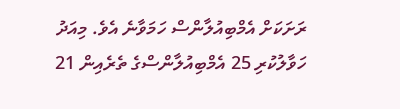ރަށަކަށް އެމްބިއުލާންސް ހަމަވާނެ އެވެ. މިއަދު ހަވާލުކުރި 25 އެމްބިއުލާންސްގެ ތެރެއިން 21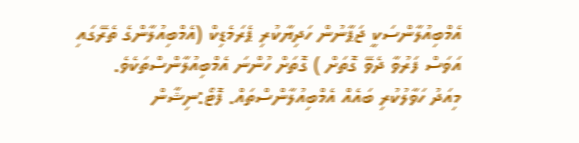އެމްބިއުލާންސަކީ ޖަޕާނުން ހަދިޔާކުރި ޕެރަމެޑިކް (އެމްބިއުލާންގެ ތެރޭގައި އަވަސް ފަރުވާ ދެވޭ ގޮތަށް ) ގޮތަށް ހުންނަ އެމްބިއުލާންސްތަކެވެ.
މިއަދު ހަވާލުކުރި ބައެއް އެމްބިއުލާންސްތައް. ފޮޓޯ:ނިޝާން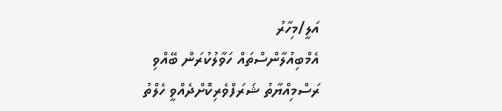އަލީ/މިހާރު
އެމްބިއުލާންސްތައް ހަވާލުކުރަން ބޭއްވި ރަސްމިއްޔާތު ޝަރަފްވެރިކޮށްދެއްވީ ހެލްތު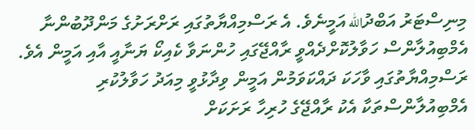މިނިސްޓަރު އަބްދުالله އަމީނެވެ. އެ ރަސްމިއްޔާތުގައި ރަށްރަށުގެ މަންދޫބުންނާ އެމްބިއުލާންސް ހަވާލުކޮށްދެއްވީ ރާއްޖޭގައި ހުންނަވާ ކެއިކޯ ޔަނާއީ އާއި އަމީން އެވެ.
ރަސްމިއްޔާތުގައި ވާހަކަ ދައްކަވަމުން އަމީން ވިދާޅުވީ މިއަދު ހަވާލުކުރި އެމްބިއުލާންސްތަކާ އެކު ރާއްޖޭގެ ހުރިހާ ރަށަކަށް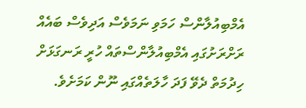އެމްބިއުލާންސް ހަމަވި ނަމަވެސް އަދިވެސް ބައެއް ރަށްރަށުގައި އެމްބިއުލާންސްތައް ހުރީ ރަނގަޅަށް ހިދުމަތް ދެވޭ ފަދަ ހާލަތެއްގައި ނޫން ކަމަށެވެ.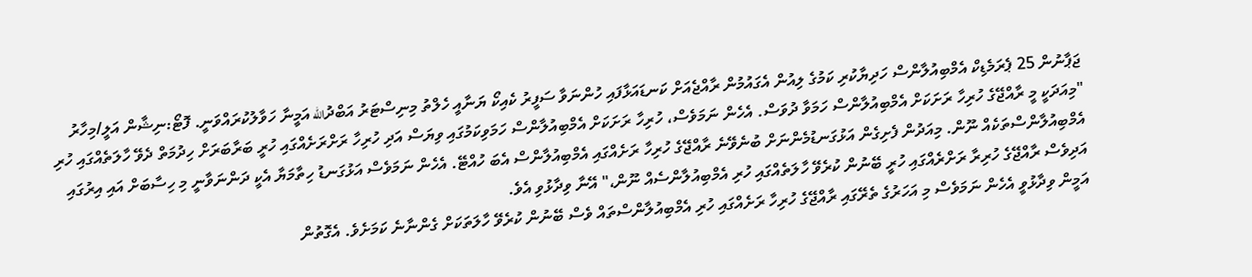ޖަޕާނުން 25 ޕެރަމެޑިކް އެމްބިއުލާންސް ހަދިޔާކުރި ކަމުގެ ލިއުން އެގައުމުން ރާއްޖެއަށް ކަނޑައަޅާފައި ހުންނަވާ ސަފީރު ކެއިކޯ ޔަނާއީ ހެލްތު މިނިސްޓަރު އަބްދުالله އަމީނާ ހަވާލުކުރައްވަނީ. ފޮޓޯ:ނިޝާން އަލީ/މިހާރު
"މިއަދަކީ މީ ރާއްޖޭގެ ހުރިހާ ރަށަކަށް އެމްބިއުލާންސް ހަމަވާ ދުވަސް. އެހެން ނަމަވެސް، ހުރިހާ ރަށަކަށް އެމްބިއުލާންސް ހަމަވިކަމުގައި ވިޔަސް އަދި ހުރިހާ ރަށްރަށެއްގައި ހުރީ ބަރާބަރަށް ހިދުމަތް ދެވޭ ހާލަތެއްގައި ހުރި އެމްބިއުލާންސްތަކެއް ނޫން. މިއަދުން ފެށިގެން އަޅުގަނޑުމެންނަށް ބުނެވޭނެ ރާއްޖޭގެ ހުރިހާ ރަށެއްގައި އެމްބިއުލާންސް އެބަ ހުއްޓޭ. އެހެން ނަމަވެސް އަޅުގަނޑު ހިތާމަޔާ އެކީ ދަންނަވާނީ މި ހިސާބަށް އައި އިރުގައި އަދިވެސް ރާއްޖޭގެ ހުރިރާ ރަށްރެއްގައި ހުރީ ބޭނުން ކުރެވޭ ހާލަތެއްގައި ހުރި އެމްބިއުލާންސެއް ނޫން،" އޭނާ ވިދާޅުވި އެވެ.
އަމީން ވިދާޅުވީ އެހެން ނަމަވެސް މި އަހަރުގެ ތެރޭގައި ރާއްޖޭގެ ހުރިހާ ރަށެއްގައި ހުރި އެމްބިއުލާންސްތައް ވެސް ބޭނުން ކުރެވޭ ހާލަތަކަށް ގެންނާނެ ކަމަށެވެ. އެގޮތުން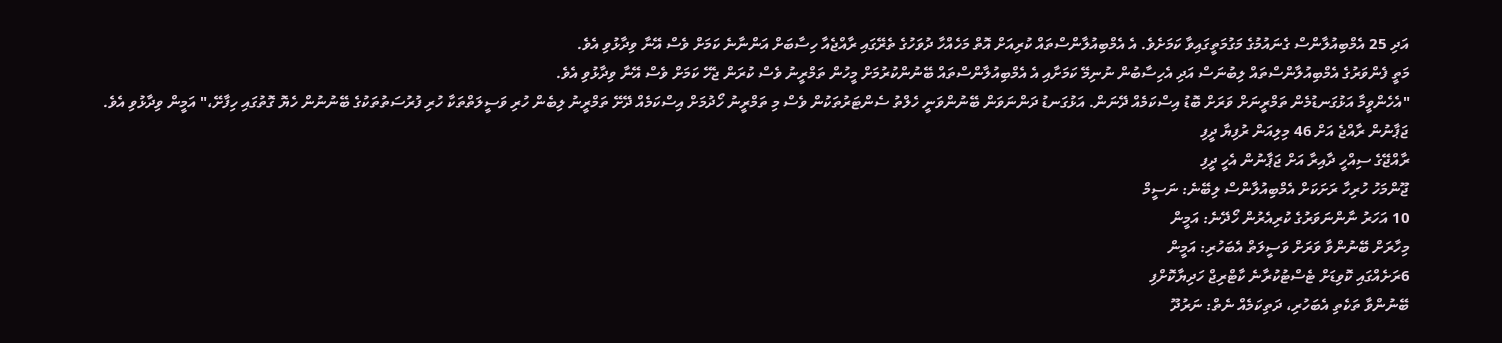އަދި 25 އެމްބިއުލާންސް ގެނައުމުގެ މަގުމަތީގައިވާ ކަމަށެވެ. އެ އެމްބިއުލާންސްތައް ކުރިއަށް އޮތް މަހެއްހާ ދުވަހުގެ ތެރޭގައި ރާއްޖެއާ ހިސާބަށް އަންނާނެ ކަމަށް ވެސް އޭނާ ވިދާޅުވި އެވެ.
މަތީ ފެންވަރުގެ އެމްބިއުލާންސްތައް ލިބުނަސް އަދި އެހިސާބުން ނުނިމޭ ކަމަށާއި އެ އެމްބިއުލާންސްތައް ބޭނުންކުރުމަށް މީހުން ތަމްރީނު ވެސް ކުރަން ޖެހޭ ކަމަށް ވެސް އޭނާ ވިދާޅުވި އެވެ.
"އެހެންވީމާ އަޅުގަނޑުމެން ތަމްރީނަށް ވަރަށް ބޮޑު އިސްކަމެއް ދޭނަން. އަޅުގަނޑު ދަންނަވަން ބޭނުންވަނީ ހެލްތު ސެންޓަރުތަކުން ވެސް މި ތަމްރީނު ހޯދުމަށް އިސްކަމެއް ދޭށޭ ތަމްރީނު ލިބެން ހުރި ވަސީލަތްތަކާ ހުރި ފުރުސަތުތަކުގެ ބޭނުނުން ހެޔޮ ގޮތުގައި ހިފާށޭ،" އަމީން ވިދާޅުވި އެވެ.
ޖަޕާނުން ރާއްޖެ އަށް 46 މިލިއަން ރުފިޔާ ދީފި
ރާއްޖޭގެ ސިއްހީ ދާއިރާ އަށް ޖަޕާނުން އެހީ ދީފި
ޖޫންމަހު ހުރިހާ ރަށަކަށް އެމްބިއުލާންސް ލިބޭނެ: ނަސީމް
10 އަހަރު ނާންނަވަރުގެ ކުރިއެރުން ހޯދޭނެ: އަމީން
މިހާރަށް ބޭނުންވާ ވަރަށް ވަސީލަތް އެބަހުރި: އަމީން
6ރަށެއްގައި ކޮވިޑަށް ޓެސްޓުކުރާނެ ކާޓްރިޖް ހަދިޔާކޮށްފި
ބޭނުންވާ ތަކެތި އެބަހުރި، ދަތިކަމެއް ނެތް: ނަރުދޫ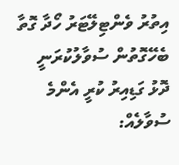އިތުރު ވެންޓިލޭޓަރު ހޯދާ ގޮތާ ބެހޭގޮތުން ސުވާލުކުރަނީ
ދޮޅު ގަޑިއިރު ކުރީ އެންމެ ސުވާލެއް: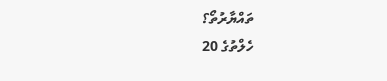ތައްޔާރުތޯ؟
ހެލްތުގެ 20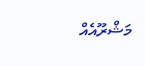މަޝްރޫއެއް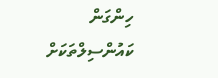ހިންގަން ކައުންސިލްތަކަށް